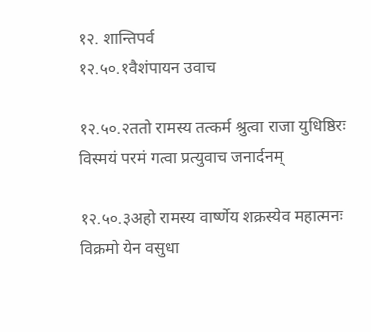१२. शान्तिपर्व
१२.५०.१वैशंपायन उवाच

१२.५०.२ततो रामस्य तत्कर्म श्रुत्वा राजा युधिष्ठिरः
विस्मयं परमं गत्वा प्रत्युवाच जनार्दनम्

१२.५०.३अहो रामस्य वार्ष्णेय शक्रस्येव महात्मनः
विक्रमो येन वसुधा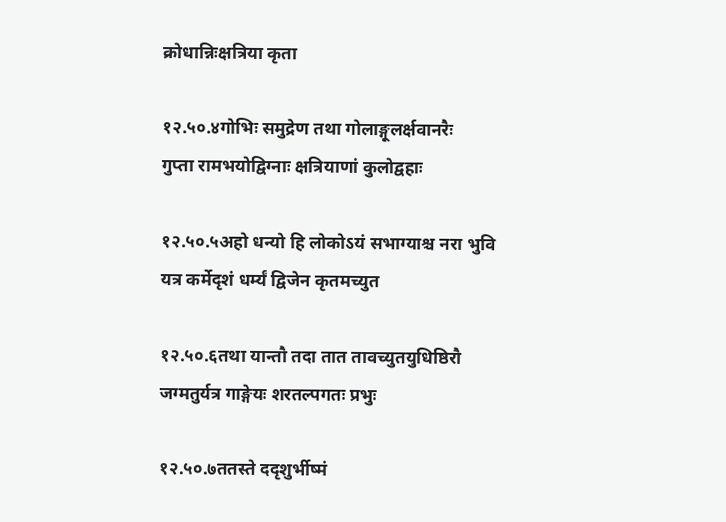क्रोधान्निःक्षत्रिया कृता

१२.५०.४गोभिः समुद्रेण तथा गोलाङ्गूलर्क्षवानरैः
गुप्ता रामभयोद्विग्नाः क्षत्रियाणां कुलोद्वहाः

१२.५०.५अहो धन्यो हि लोकोऽयं सभाग्याश्च नरा भुवि
यत्र कर्मेदृशं धर्म्यं द्विजेन कृतमच्युत

१२.५०.६तथा यान्तौ तदा तात तावच्युतयुधिष्ठिरौ
जग्मतुर्यत्र गाङ्गेयः शरतल्पगतः प्रभुः

१२.५०.७ततस्ते ददृशुर्भीष्मं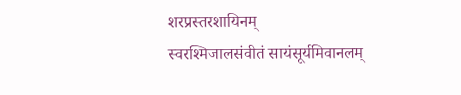शरप्रस्तरशायिनम्
स्वरश्मिजालसंवीतं सायंसूर्यमिवानलम्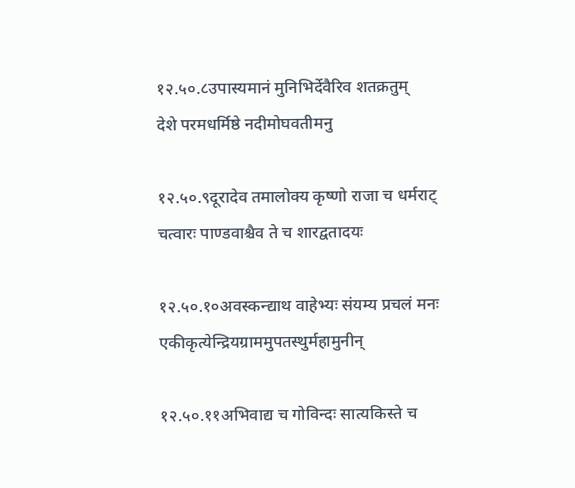१२.५०.८उपास्यमानं मुनिभिर्देवैरिव शतक्रतुम्
देशे परमधर्मिष्ठे नदीमोघवतीमनु

१२.५०.९दूरादेव तमालोक्य कृष्णो राजा च धर्मराट्
चत्वारः पाण्डवाश्चैव ते च शारद्वतादयः

१२.५०.१०अवस्कन्द्याथ वाहेभ्यः संयम्य प्रचलं मनः
एकीकृत्येन्द्रियग्राममुपतस्थुर्महामुनीन्

१२.५०.११अभिवाद्य च गोविन्दः सात्यकिस्ते च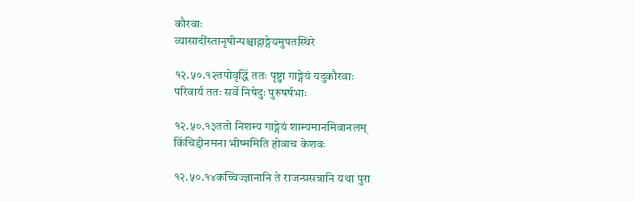कौरवाः
व्यासादींस्तानृषीन्पश्चाद्गाङ्गेयमुपतस्थिरे

१२.५०.१२तपोवृद्धिं ततः पृष्ट्वा गाङ्गेयं यदुकौरवाः
परिवार्य ततः सर्वे निषेदुः पुरुषर्षभाः

१२.५०.१३ततो निशम्य गाङ्गेयं शाम्यमानमिवानलम्
किंचिद्दीनमना भीष्ममिति होवाच केशवः

१२.५०.१४कच्चिज्ज्ञानानि ते राजन्प्रसन्नानि यथा पुरा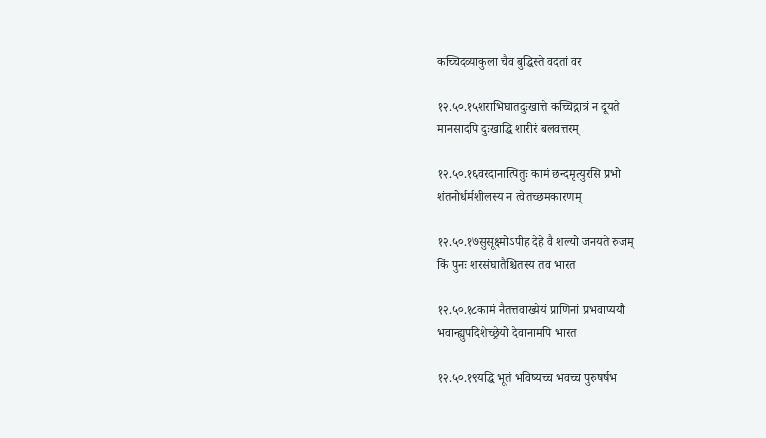कच्चिदव्याकुला चैव बुद्धिस्ते वदतां वर

१२.५०.१५शराभिघातदुःखात्ते कच्चिद्गात्रं न दूयते
मानसादपि दुःखाद्धि शारीरं बलवत्तरम्

१२.५०.१६वरदानात्पितुः कामं छन्दमृत्युरसि प्रभो
शंतनोर्धर्मशीलस्य न त्वेतच्छमकारणम्

१२.५०.१७सुसूक्ष्मोऽपीह देहे वै शल्यो जनयते रुजम्
किं पुनः शरसंघातैश्चितस्य तव भारत

१२.५०.१८कामं नैतत्तवाख्येयं प्राणिनां प्रभवाप्ययौ
भवान्ह्युपदिशेच्छ्रेयो देवानामपि भारत

१२.५०.१९यद्धि भूतं भविष्यच्च भवच्च पुरुषर्षभ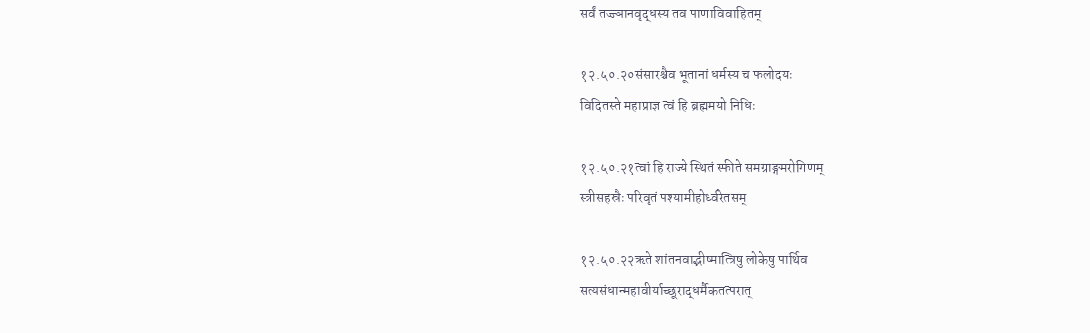सर्वं तज्ज्ञानवृद्धस्य तव पाणाविवाहितम्

१२.५०.२०संसारश्चैव भूतानां धर्मस्य च फलोदयः
विदितस्ते महाप्राज्ञ त्वं हि ब्रह्ममयो निधिः

१२.५०.२१त्वां हि राज्ये स्थितं स्फीते समग्राङ्गमरोगिणम्
स्त्रीसहस्रैः परिवृतं पश्यामीहोर्ध्वरेतसम्

१२.५०.२२ऋते शांतनवाद्भीष्मात्त्रिषु लोकेषु पार्थिव
सत्यसंधान्महावीर्याच्छूराद्धर्मैकतत्परात्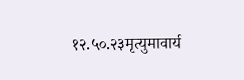१२.५०.२३मृत्युमावार्य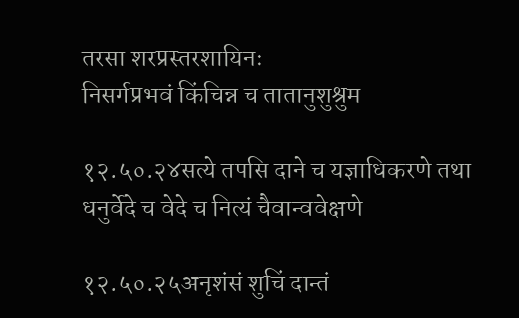तरसा शरप्रस्तरशायिनः
निसर्गप्रभवं किंचिन्न च तातानुशुश्रुम

१२.५०.२४सत्ये तपसि दाने च यज्ञाधिकरणे तथा
धनुर्वेदे च वेदे च नित्यं चैवान्ववेक्षणे

१२.५०.२५अनृशंसं शुचिं दान्तं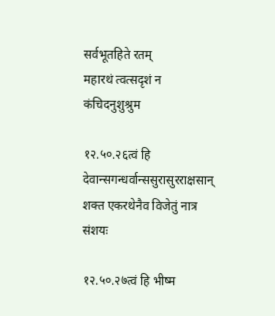सर्वभूतहिते रतम्
महारथं त्वत्सदृशं न कंचिदनुशुश्रुम

१२.५०.२६त्वं हि देवान्सगन्धर्वान्ससुरासुरराक्षसान्
शक्त एकरथेनैव विजेतुं नात्र संशयः

१२.५०.२७त्वं हि भीष्म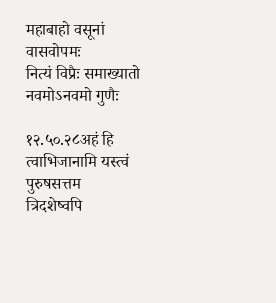महाबाहो वसूनां वासवोपमः
नित्यं विप्रैः समाख्यातो नवमोऽनवमो गुणैः

१२.५०.२८अहं हि त्वाभिजानामि यस्त्वं पुरुषसत्तम
त्रिदशेष्वपि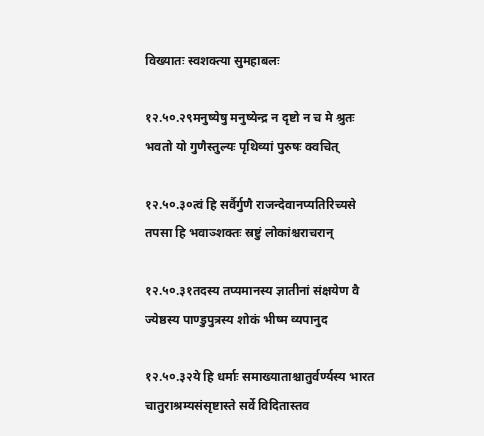विख्यातः स्वशक्त्या सुमहाबलः

१२.५०.२९मनुष्येषु मनुष्येन्द्र न दृष्टो न च मे श्रुतः
भवतो यो गुणैस्तुल्यः पृथिव्यां पुरुषः क्वचित्

१२.५०.३०त्वं हि सर्वैर्गुणै राजन्देवानप्यतिरिच्यसे
तपसा हि भवाञ्शक्तः स्रष्टुं लोकांश्चराचरान्

१२.५०.३१तदस्य तप्यमानस्य ज्ञातीनां संक्षयेण वै
ज्येष्ठस्य पाण्डुपुत्रस्य शोकं भीष्म व्यपानुद

१२.५०.३२ये हि धर्माः समाख्याताश्चातुर्वर्ण्यस्य भारत
चातुराश्रम्यसंसृष्टास्ते सर्वे विदितास्तव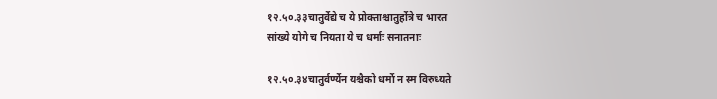१२.५०.३३चातुर्वेद्ये च ये प्रोक्ताश्चातुर्होत्रे च भारत
सांख्ये योगे च नियता ये च धर्माः सनातनाः

१२.५०.३४चातुर्वर्ण्येन यश्चैको धर्मो न स्म विरुध्यते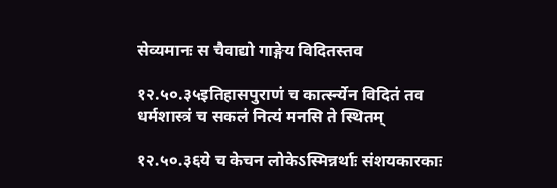सेव्यमानः स चैवाद्यो गाङ्गेय विदितस्तव

१२.५०.३५इतिहासपुराणं च कार्त्स्न्येन विदितं तव
धर्मशास्त्रं च सकलं नित्यं मनसि ते स्थितम्

१२.५०.३६ये च केचन लोकेऽस्मिन्नर्थाः संशयकारकाः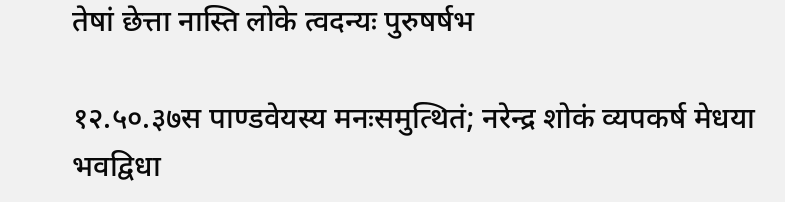तेषां छेत्ता नास्ति लोके त्वदन्यः पुरुषर्षभ

१२.५०.३७स पाण्डवेयस्य मनःसमुत्थितं; नरेन्द्र शोकं व्यपकर्ष मेधया
भवद्विधा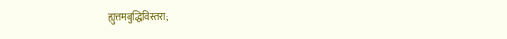ह्युत्तमबुद्धिविस्तरा;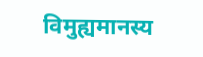विमुह्यमानस्य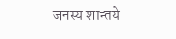जनस्य शान्तये